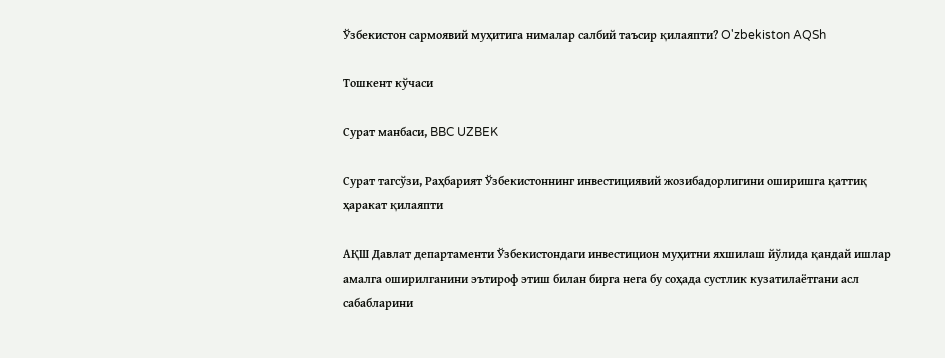Ўзбекистон сармоявий муҳитига нималар салбий таъсир қилаяпти? O'zbekiston AQSh

Тошкент кўчаси

Сурат манбаси, BBC UZBEK

Сурат тагсўзи, Раҳбарият Ўзбекистоннинг инвестициявий жозибадорлигини оширишга қаттиқ ҳаракат қилаяпти

АҚШ Давлат департаменти Ўзбекистондаги инвестицион муҳитни яхшилаш йўлида қандай ишлар амалга оширилганини эътироф этиш билан бирга нега бу соҳада сустлик кузатилаётгани асл сабабларини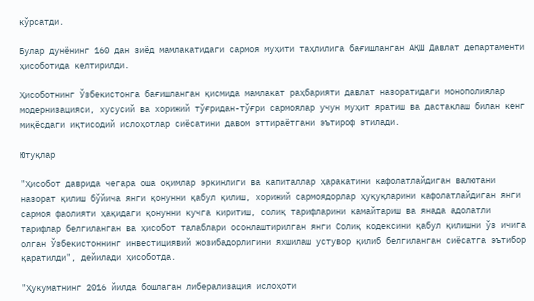кўрсатди.

Булар дунёнинг 160 дан зиёд мамлакатидаги сармоя муҳити таҳлилига бағишланган АҚШ Давлат департаменти ҳисоботида келтирилди.

Ҳисоботнинг Ўзбекистонга бағишланган қисмида мамлакат раҳбарияти давлат назоратидаги монополиялар модернизацияси, хусусий ва хорижий тўғридан-тўғри сармоялар учун муҳит яратиш ва дастаклаш билан кенг миқёсдаги иқтисодий ислоҳотлар сиёсатини давом эттираётгани эътироф этилади.

Ютуқлар

"Ҳисобот даврида чегара оша оқимлар эркинлиги ва капиталлар ҳаракатини кафолатлайдиган валютани назорат қилиш бўйича янги қонунни қабул қилиш, хорижий сармоядорлар ҳуқуқларини кафолатлайдиган янги сармоя фаолияти ҳақидаги қонунни кучга киритиш, солиқ тарифларини камайтариш ва янада адолатли тарифлар белгиланган ва ҳисобот талаблари осонлаштирилган янги Солиқ кодексини қабул қилишни ўз ичига олган Ўзбекистоннинг инвестициявий жозибадорлигини яхшилаш устувор қилиб белгиланган сиёсатга эътибор қаратилди", дейилади ҳисоботда.

"Ҳукуматнинг 2016 йилда бошлаган либерализация ислоҳоти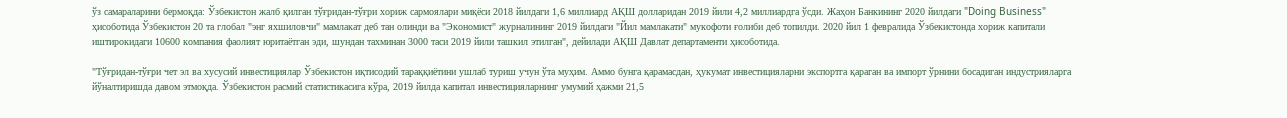ўз самараларини бермоқда: Ўзбекистон жалб қилган тўғридан-тўғри хориж сармоялари миқёси 2018 йилдаги 1,6 миллиард АҚШ долларидан 2019 йили 4,2 миллиардга ўсди. Жаҳон Банкининг 2020 йилдаги "Doing Business" ҳисоботида Ўзбекистон 20 та глобал "энг яхшиловчи" мамлакат деб тан олинди ва "Экономист" журналининг 2019 йилдаги "Йил мамлакати" мукофоти ғолиби деб топилди. 2020 йил 1 февралида Ўзбекистонда хориж капитали иштирокидаги 10600 компания фаолият юритаётган эди, шундан тахминан 3000 таси 2019 йили ташкил этилган", дейилади АҚШ Давлат департаменти ҳисоботида.

"Тўғридан-тўғри чет эл ва хусусий инвестициялар Ўзбекистон иқтисодий тараққиётини ушлаб туриш учун ўта муҳим. Аммо бунга қарамасдан, ҳукумат инвестицияларни экспортга қараган ва импорт ўрнини босадиган индустрияларга йўналтиришда давом этмоқда. Ўзбекистон расмий статистикасига кўра, 2019 йилда капитал инвестицияларнинг умумий ҳажми 21,5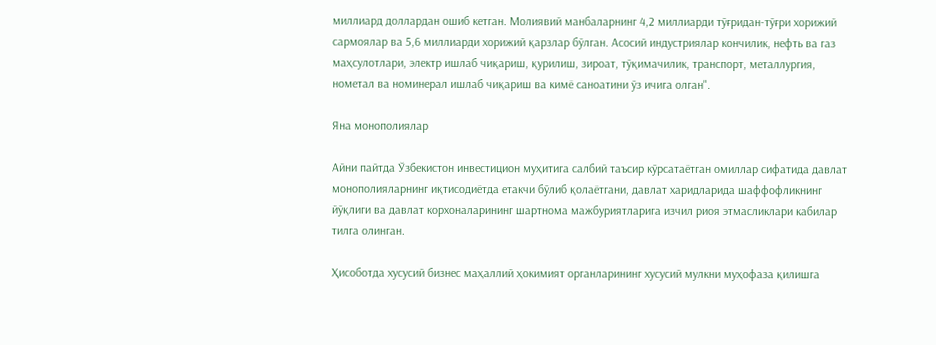миллиард доллардан ошиб кетган. Молиявий манбаларнинг 4,2 миллиарди тўғридан-тўғри хорижий сармоялар ва 5,6 миллиарди хорижий қарзлар бўлган. Асосий индустриялар кончилик, нефть ва газ маҳсулотлари, электр ишлаб чиқариш, қурилиш, зироат, тўқимачилик, транспорт, металлургия, нометал ва номинерал ишлаб чиқариш ва кимё саноатини ўз ичига олган".

Яна монополиялар

Айни пайтда Ўзбекистон инвестицион муҳитига салбий таъсир кўрсатаётган омиллар сифатида давлат монополияларнинг иқтисодиётда етакчи бўлиб қолаётгани, давлат харидларида шаффофликнинг йўқлиги ва давлат корхоналарининг шартнома мажбуриятларига изчил риоя этмасликлари кабилар тилга олинган.

Ҳисоботда хусусий бизнес маҳаллий ҳокимият органларининг хусусий мулкни муҳофаза қилишга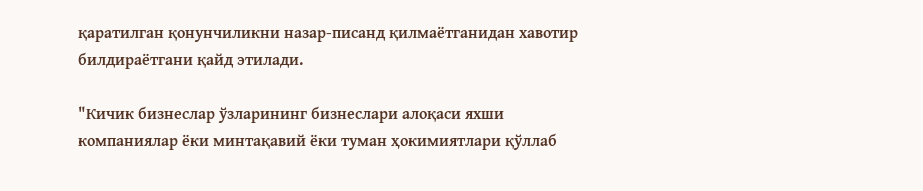қаратилган қонунчиликни назар-писанд қилмаётганидан хавотир билдираётгани қайд этилади.

"Кичик бизнеслар ўзларининг бизнеслари алоқаси яхши компаниялар ёки минтақавий ёки туман ҳокимиятлари қўллаб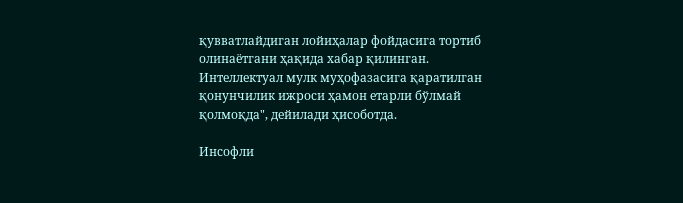қувватлайдиган лойиҳалар фойдасига тортиб олинаётгани ҳақида хабар қилинган. Интеллектуал мулк муҳофазасига қаратилган қонунчилик ижроси ҳамон етарли бўлмай қолмоқда", дейилади ҳисоботда.

Инсофли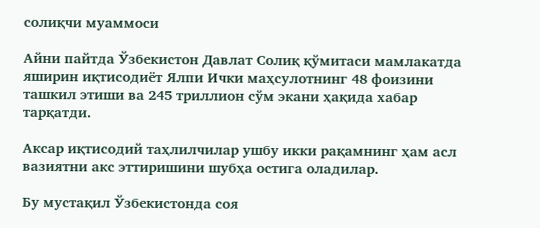солиқчи муаммоси

Айни пайтда Ўзбекистон Давлат Солиқ қўмитаси мамлакатда яширин иқтисодиёт Ялпи Ички маҳсулотнинг 48 фоизини ташкил этиши ва 245 триллион сўм экани ҳақида хабар тарқатди.

Аксар иқтисодий таҳлилчилар ушбу икки рақамнинг ҳам асл вазиятни акс эттиришини шубҳа остига оладилар.

Бу мустақил Ўзбекистонда соя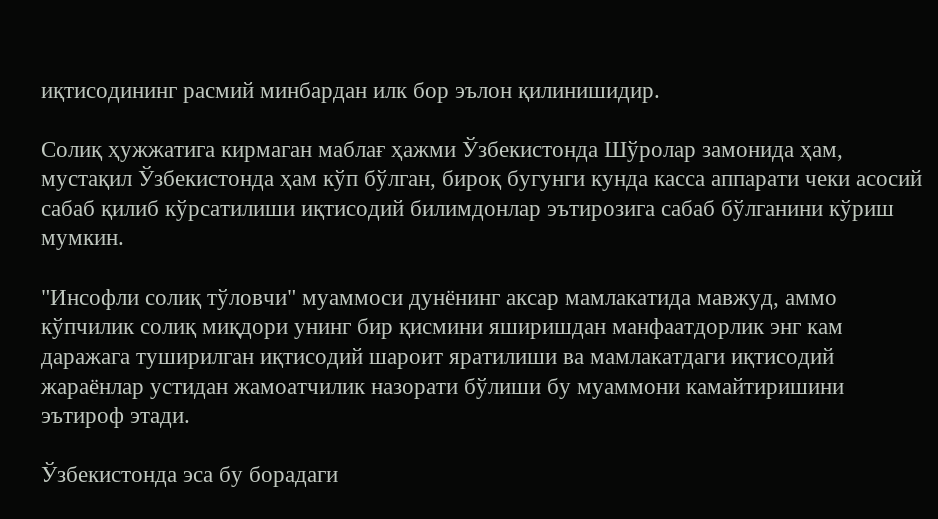иқтисодининг расмий минбардан илк бор эълон қилинишидир.

Солиқ ҳужжатига кирмаган маблағ ҳажми Ўзбекистонда Шўролар замонида ҳам, мустақил Ўзбекистонда ҳам кўп бўлган, бироқ бугунги кунда касса аппарати чеки асосий сабаб қилиб кўрсатилиши иқтисодий билимдонлар эътирозига сабаб бўлганини кўриш мумкин.

"Инсофли солиқ тўловчи" муаммоси дунёнинг аксар мамлакатида мавжуд, аммо кўпчилик солиқ миқдори унинг бир қисмини яширишдан манфаатдорлик энг кам даражага туширилган иқтисодий шароит яратилиши ва мамлакатдаги иқтисодий жараёнлар устидан жамоатчилик назорати бўлиши бу муаммони камайтиришини эътироф этади.

Ўзбекистонда эса бу борадаги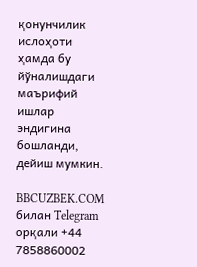қонунчилик ислоҳоти ҳамда бу йўналишдаги маърифий ишлар эндигина бошланди, дейиш мумкин.

BBCUZBEK.COM билан Telegram орқали +44 7858860002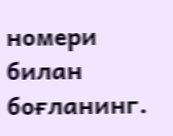номери билан боғланинг.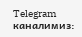Telegram каналимиз: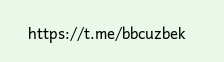https://t.me/bbcuzbek